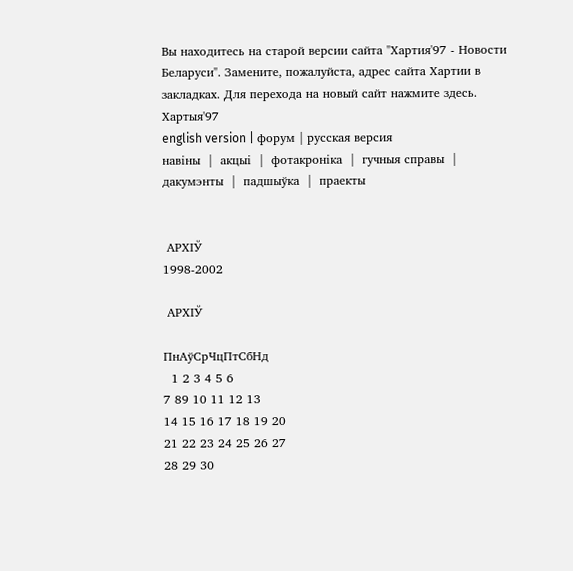Вы находитесь на старой версии сайта "Хартия'97 - Новости Беларуси". Замените, пожалуйста, адрес сайта Хартии в закладках. Для перехода на новый сайт нажмите здесь.
Хартыя'97
english version | форум | русская версия
навiны  |  акцыi  |  фотакронiка  |  гучныя справы  |  дакумэнты  |  падшыўка  |  праекты


 АРХIЎ
1998-2002

 АРХIЎ

ПнАўСрЧцПтСбНд
  1 2 3 4 5 6
7 89 10 11 12 13
14 15 16 17 18 19 20
21 22 23 24 25 26 27
28 29 30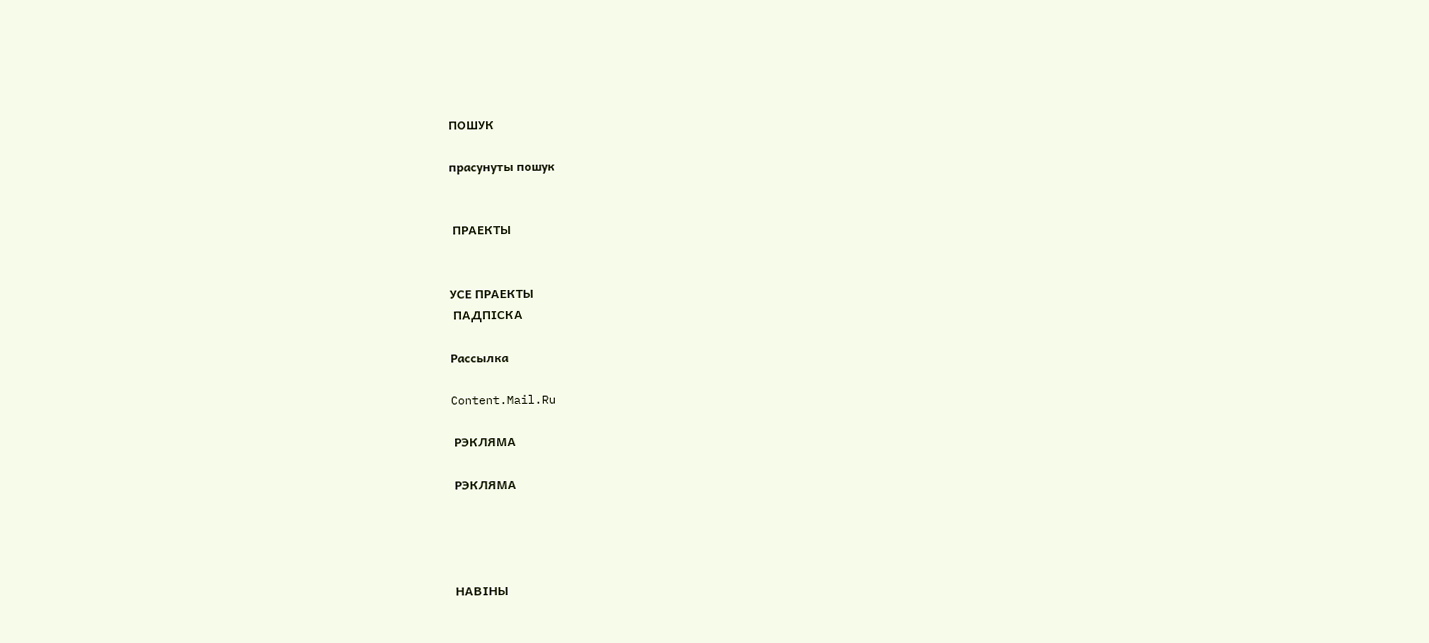ПОШУК

прасунуты пошук


 ПРАЕКТЫ


УСЕ ПРАЕКТЫ
 ПАДПIСКА

Рассылка

Content.Mail.Ru

 РЭКЛЯМА

 РЭКЛЯМА




 НАВIНЫ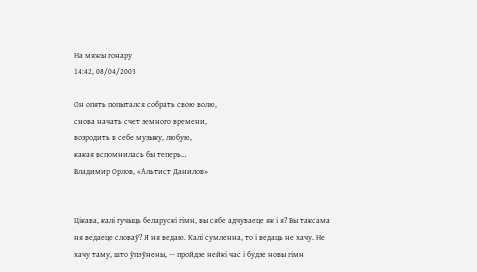На мяжы гонару
14:42, 08/04/2003

Он опять попытался собрать свою волю,
снова начать счет земного времени,
возродить в себе музыку, любую,
какая вспомнилась бы теперь…
Владимир Орлов, «Альтист Данилов»


Цікава, калі гучыць беларускі гімн, вы сябе адчуваеце як і я? Вы таксама ня ведаеце словаў? Я ня ведаю. Калі сумленна, то і ведаць не хачу. Не хачу таму, што ўпэўнены, -- пройдзе нейкі час і будзе новы гімн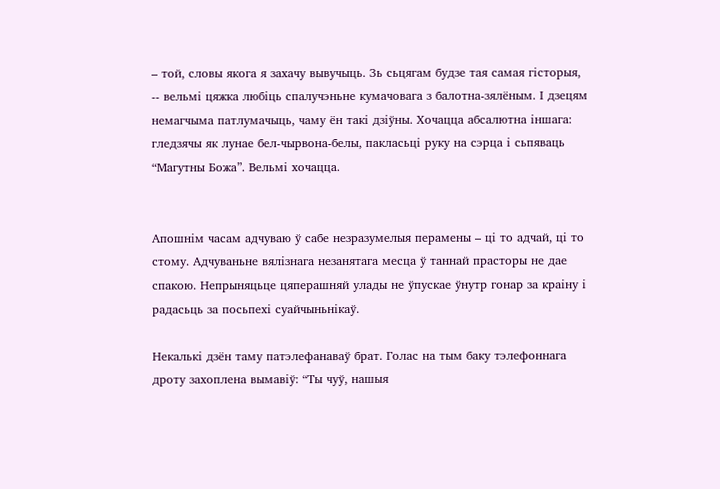– той, словы якога я захачу вывучыць. Зь сьцягам будзе тая самая гісторыя, -- вельмі цяжка любіць спалучэньне кумачовага з балотна-зялёным. І дзецям немагчыма патлумачыць, чаму ён такі дзіўны. Хочацца абсалютна іншага: гледзячы як лунае бел-чырвона-белы, пакласьці руку на сэрца і сьпяваць “Магутны Божа”. Вельмі хочацца.


Апошнім часам адчуваю ў сабе незразумелыя перамены – ці то адчай, ці то стому. Адчуваньне вялізнага незанятага месца ў таннай прасторы не дае спакою. Непрыняцьце цяперашняй улады не ўпускае ўнутр гонар за краіну і радасьць за посьпехі суайчыньнікаў.

Некалькі дзён таму патэлефанаваў брат. Голас на тым баку тэлефоннага дроту захоплена вымавіў: “Ты чуў, нашыя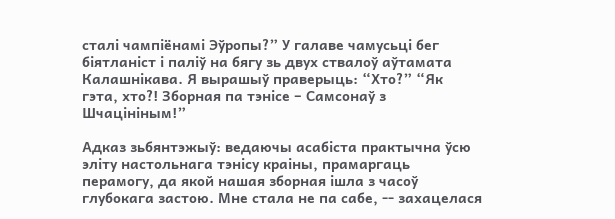сталі чампіёнамі Эўропы?” У галаве чамусьці бег біятланіст і паліў на бягу зь двух ствалоў аўтамата Калашнікава. Я вырашыў праверыць: “Хто?” “Як гэта, хто?! Зборная па тэнісе – Самсонаў з Шчацініным!”

Адказ зьбянтэжыў: ведаючы асабіста практычна ўсю эліту настольнага тэнісу краіны, прамаргаць перамогу, да якой нашая зборная ішла з часоў глубокага застою. Мне стала не па сабе, -- захацелася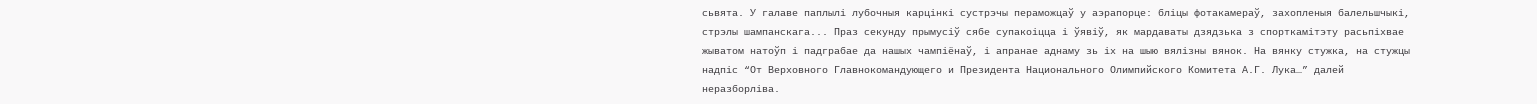сьвята. У галаве паплылі лубочныя карцінкі сустрэчы пераможцаў у аэрапорце: бліцы фотакамераў, захопленыя балельшчыкі, стрэлы шампанскага... Праз секунду прымусіў сябе супакоіцца і ўявіў, як мардаваты дзядзька з спорткамітэту расьпіхвае жыватом натоўп і падграбае да нашых чампіёнаў, і апранае аднаму зь іх на шыю вялізны вянок. На вянку стужка, на стужцы надпіс “От Верховного Главнокомандующего и Президента Национального Олимпийского Комитета А.Г. Лука…” далей неразборліва.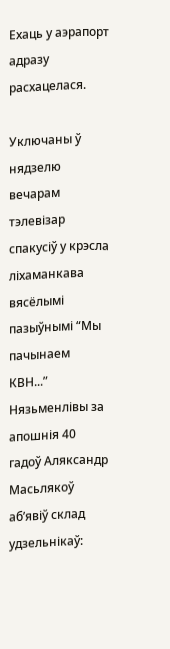Ехаць у аэрапорт адразу расхацелася.

Уключаны ў нядзелю вечарам тэлевізар спакусіў у крэсла ліхаманкава вясёлымі пазыўнымі “Мы пачынаем КВН...” Нязьменлівы за апошнія 40 гадоў Аляксандр Масьлякоў аб’явіў склад удзельнікаў: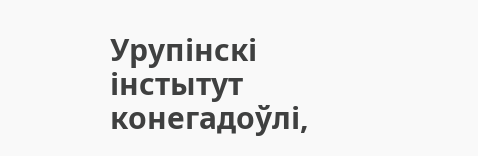Урупінскі інстытут конегадоўлі,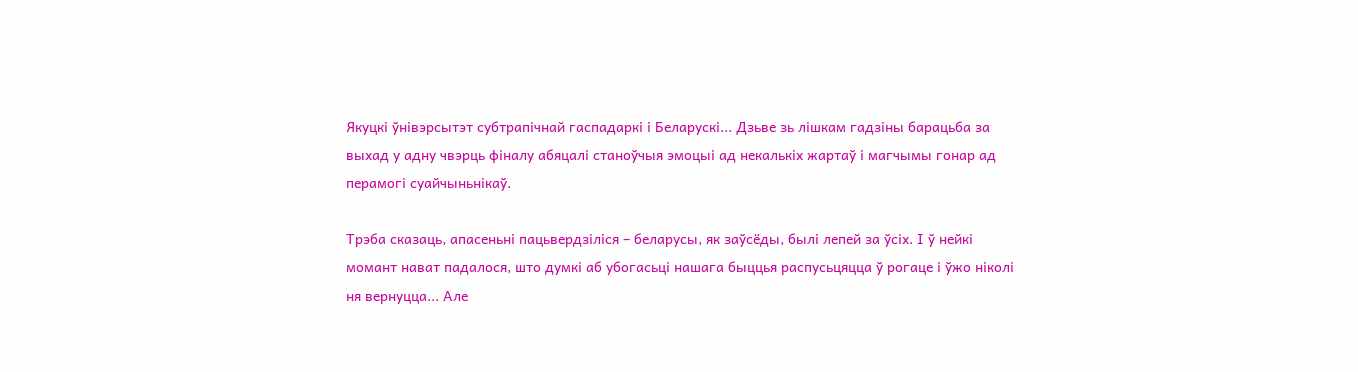Якуцкі ўнівэрсытэт субтрапічнай гаспадаркі і Беларускі... Дзьве зь лішкам гадзіны барацьба за выхад у адну чвэрць фіналу абяцалі станоўчыя эмоцыі ад некалькіх жартаў і магчымы гонар ад перамогі суайчыньнікаў.

Трэба сказаць, апасеньні пацьвердзіліся – беларусы, як заўсёды, былі лепей за ўсіх. І ў нейкі момант нават падалося, што думкі аб убогасьці нашага быццья распусьцяцца ў рогаце і ўжо ніколі ня вернуцца... Але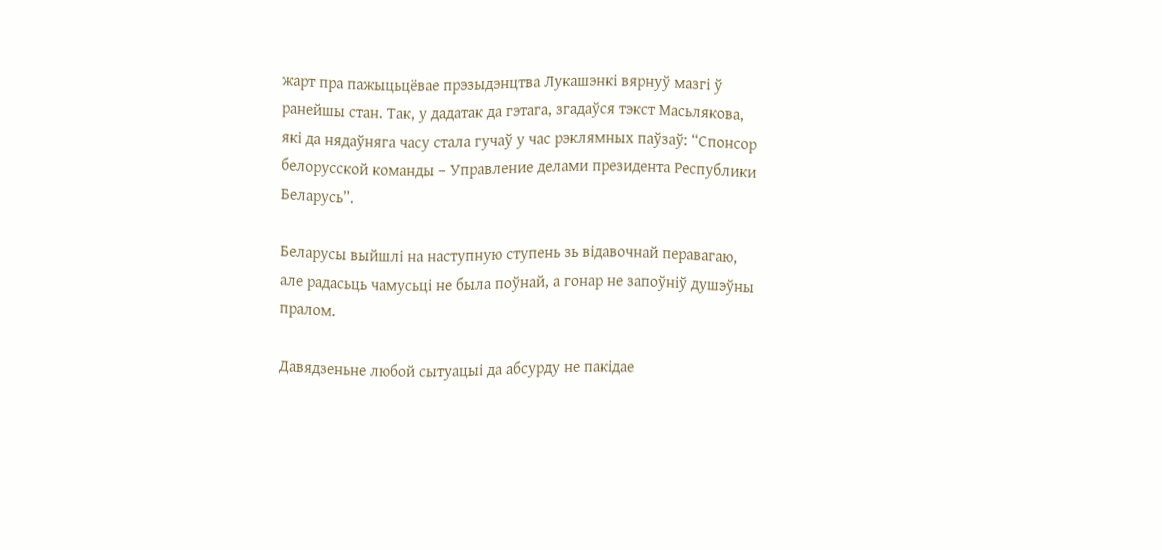жарт пра пажыцьцёвае прэзыдэнцтва Лукашэнкі вярнуў мазгі ў ранейшы стан. Так, у дадатак да гэтага, згадаўся тэкст Масьлякова, які да нядаўняга часу стала гучаў у час рэклямных паўзаў: “Спонсор белорусской команды – Управление делами президента Республики Беларусь”.

Беларусы выйшлі на наступную ступень зь відавочнай перавагаю, але радасьць чамусьці не была поўнай, а гонар не запоўніў душэўны пралом.

Давядзеньне любой сытуацыі да абсурду не пакідае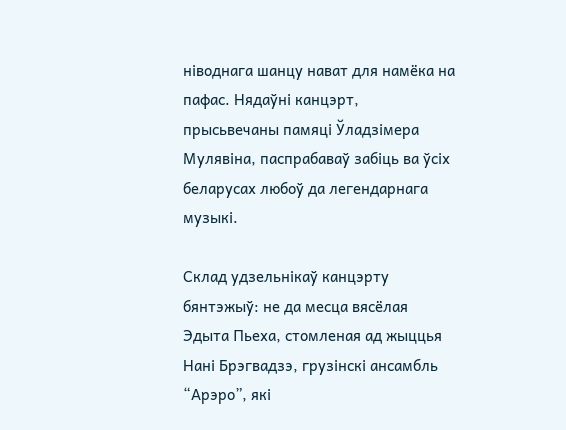ніводнага шанцу нават для намёка на пафас. Нядаўні канцэрт, прысьвечаны памяці Ўладзімера Мулявіна, паспрабаваў забіць ва ўсіх беларусах любоў да легендарнага музыкі.

Склад удзельнікаў канцэрту бянтэжыў: не да месца вясёлая Эдыта Пьеха, стомленая ад жыццья Нані Брэгвадзэ, грузінскі ансамбль “Арэро”, які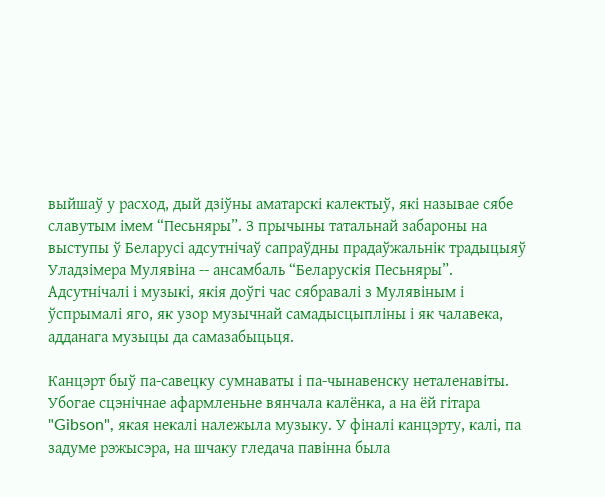выйшаў у расход, дый дзіўны аматарскі калектыў, які называе сябе славутым імем “Песьняры”. З прычыны татальнай забароны на выступы ў Беларусі адсутнічаў сапраўдны прадаўжальнік традыцыяў Уладзімера Мулявіна -- ансамбаль “Беларускія Песьняры”. Адсутнічалі і музыкі, якія доўгі час сябравалі з Мулявіным і ўспрымалі яго, як узор музычнай самадысцыпліны і як чалавека, адданага музыцы да самазабыцьця.

Канцэрт быў па-савецку сумнаваты і па-чынавенску неталенавіты. Убогае сцэнічнае афармленьне вянчала калёнка, а на ёй гітара "Gibson", якая некалі належыла музыку. У фіналі канцэрту, калі, па задуме рэжысэра, на шчаку гледача павінна была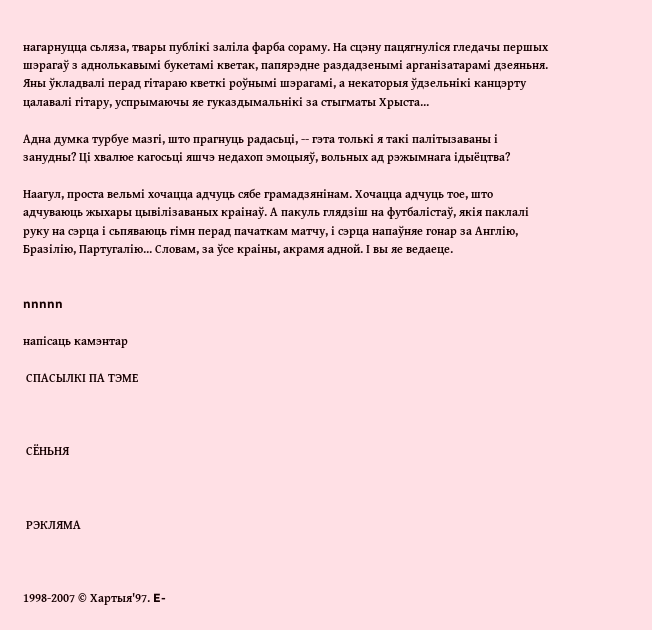нагарнуцца сьляза, твары публікі заліла фарба сораму. На сцэну пацягнуліся гледачы першых шэрагаў з аднолькавымі букетамі кветак, папярэдне раздадзенымі арганізатарамі дзеяньня. Яны ўкладвалі перад гітараю кветкі роўнымі шэрагамі, а некаторыя ўдзельнікі канцэрту цалавалі гітару, успрымаючы яе гуказдымальнікі за стыгматы Хрыста...

Адна думка турбуе мазгі, што прагнуць радасьці, -- гэта толькі я такі палітызаваны і занудны? Ці хвалюе кагосьці яшчэ недахоп эмоцыяў, вольных ад рэжымнага ідыёцтва?

Наагул, проста вельмі хочацца адчуць сябе грамадзянінам. Хочацца адчуць тое, што адчуваюць жыхары цывілізаваных краінаў. А пакуль глядзіш на футбалістаў, якія паклалі руку на сэрца і сьпяваюць гімн перад пачаткам матчу, і сэрца напаўняе гонар за Англію, Бразілію, Партугалію... Словам, за ўсе краіны, акрамя адной. І вы яе ведаеце.


nnnnn

напicаць камэнтар

 СПАСЫЛКI ПА ТЭМЕ



 СЁНЬНЯ



 РЭКЛЯМА



1998-2007 © Хартыя'97. E-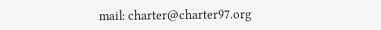mail: charter@charter97.org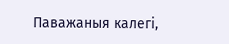Паважаныя кaлегi,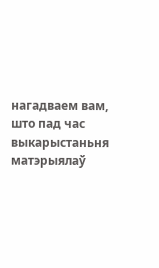нагадваем вам, што пад час выкарыстаньня матэрыялаў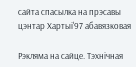сайта спасылка на прэсавы цэнтар Хартыi'97 абавязковая

Рэкляма на сайце. Тэхнічная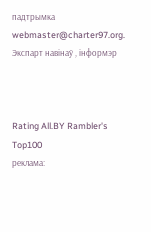падтрымка webmaster@charter97.org.
Экспарт навiнаў , iнформэр



Rating All.BY Rambler's Top100
реклама: